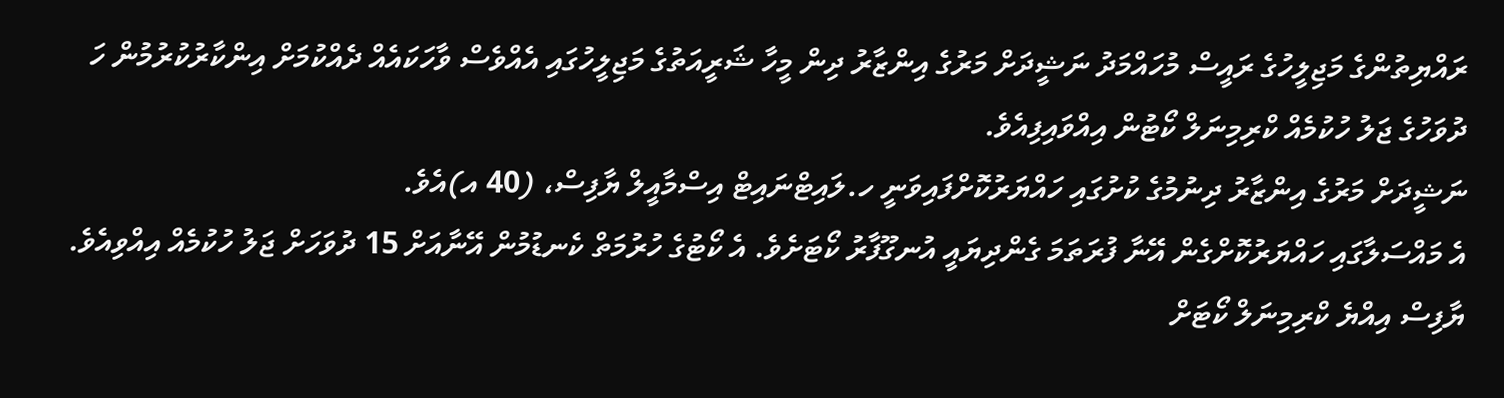ރައްޔިތުންގެ މަޖިލީހުގެ ރައީސް މުހައްމަދު ނަޝީދަށް މަރުގެ އިންޒާރު ދިން މީހާ ޝަރީއަތުގެ މަޖިލީހުގައި އެއްވެސް ވާހަކައެއް ދެއްކުމަށް އިންކާރުކުރުމުން ހަ ދުވަހުގެ ޖަލު ހުކުމެއް ކްރިމިނަލް ކޯޓުން އިއްވައިފިއެވެ.
ނަޝީދަށް މަރުގެ އިންޒާރު ދިނުމުގެ ކުށުގައި ހައްޔަރުކޮށްފައިވަނީ ހ.ލައިޓްނައިޓް އިސްމާއީލް ޔާފިސް، (40 އ)އެވެ.
އެ މައްސަލާގައި ހައްޔަރުކޮށްގެން އޭނާ ފުރަތަމަ ގެންދިޔައީ އުނގޫފާރު ކޯޓަށެވެ. އެ ކޯޓުގެ ހުރުމަތް ކެނޑުމުން އޭނާއަށް 15 ދުވަހަށް ޖަލު ހުކުމެއް އިއްވިއެވެ.
ޔާފިސް އިއްޔެ ކްރިމިނަލް ކޯޓަށް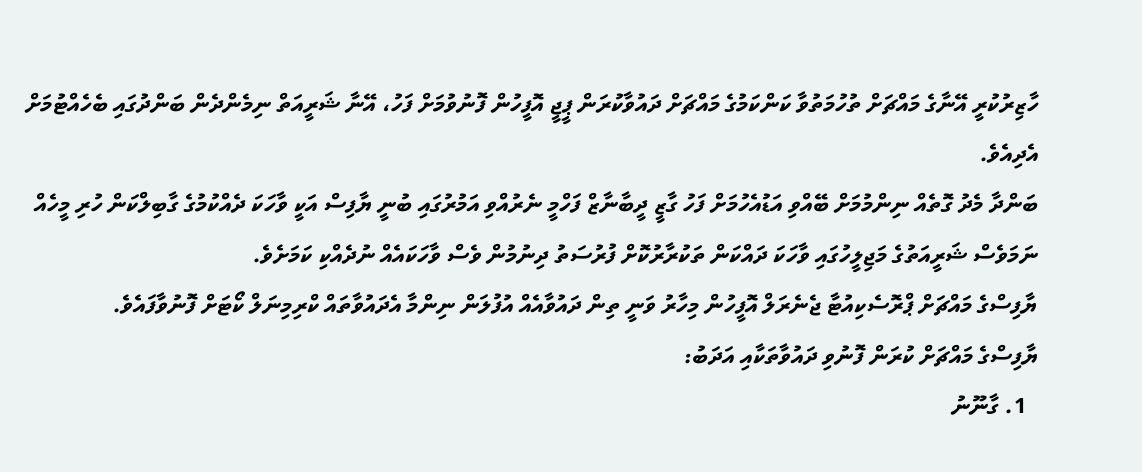ހާޒިރުކުރީ އޭނާގެ މައްޗަށް ތުހުމަތުވާ ކަންކަމުގެ މައްޗަށް ދައުވާކުރަން ޕީޖީ އޮފީހުން ފޮނުވުމަށް ފަހު، އޭނާ ޝަރީއަތް ނިމެންދެން ބަންދުގައި ބެހެއްޓުމަށް އެދިއެވެ.
ބަންދާ މެދު ގޮތެއް ނިންމުމަށް ބޭއްވި އަޑުއެހުމަށް ފަހު ގާޒީ ދީބާނާޒް ފަހްމީ ނެރުއްވި އަމުރުގައި ބުނީ ޔާފިސް އަކީ ވާހަކަ ދެއްކުމުގެ ގާބިލްކަން ހުރި މީހެއް ނަމަވެސް ޝަރީއަތުގެ މަޖިލީހުގައި ވާހަކަ ދައްކަން ތަކުރާރުކޮށް ފުރުސަތު ދިނުމުން ވެސް ވާހަކައެއް ނުދެއްކި ކަމަށެވެ.
ޔާފިސްގެ މައްޗަށް ޕްރޮސެކިއުޓާ ޖެނެރަލް އޮފީހުން މިހާރު ވަނީ ތިން ދައުވާއެއް އުފުލަން ނިންމާ އެދައުވާތައް ކްރިމިނަލް ކޯޓަށް ފޮނުވާފައެވެ.
ޔާފިސްގެ މައްޗަށް ކުރަން ފޮނުވި ދައުވާތަކާއި އަދަބު:
  1. ގާނޫނު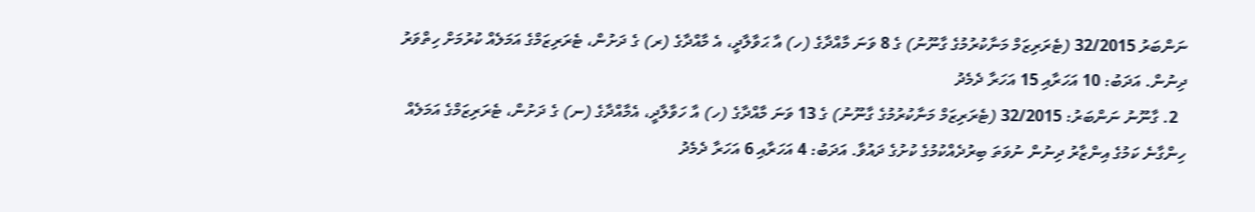ނަންބަރު 32/2015 (ޓެރަރިޒަމް މަނާކުރުމުގެ ގާނޫނު) ގެ 8 ވަނަ މާއްދާގެ (ހ) އާ ޙަވާލާދީ، އެ މާއްދާގެ (ރ) ގެ ދަށުން، ޓެރަރިޒަމްގެ އަމަލެއް ކުރުމަށް ހިތްވަރު ދިނުން. އަދަބު: 10 އަހަރާއި 15 އަހަރާ ދެމެދު
  2. ގާނޫނު ނަންބަރު: 32/2015 (ޓެރަރިޒަމް މަނާކުރުމުގެ ގާނޫނު) ގެ 13 ވަނަ މާއްދާގެ (ހ) އާ ހަވާލާދީ، އެމާއްދާގެ (ނ) ގެ ދަށުން، ޓެރަރިޒަމްގެ އަމަލެއް ހިންގާނެ ކަމުގެ އިންޒާރު ދިނުން ނުވަތަ ބިރުދެއްކުމުގެ ކުށުގެ ދައުވާ. އަދަބު: 4 އަހަރާއި 6 އަހަރާ ދެމެދު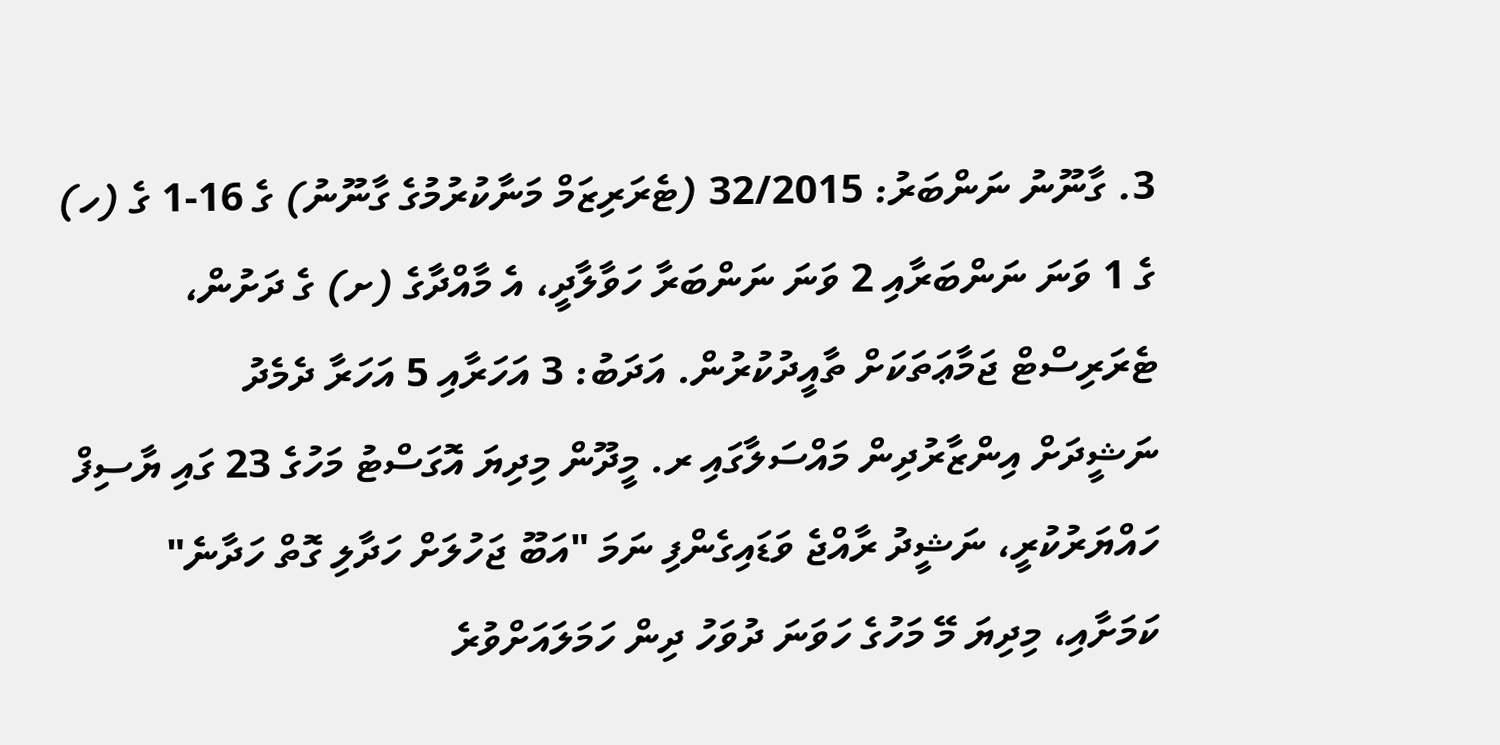3. ގާނޫނު ނަންބަރު: 32/2015 (ޓެރަރިޒަމް މަނާކުރުމުގެ ގާނޫނު) ގެ 16-1 ގެ (ހ) ގެ 1 ވަނަ ނަންބަރާއި 2 ވަނަ ނަންބަރާ ހަވާލާދީ، އެ މާއްދާގެ (ށ) ގެ ދަށުން، ޓެރަރިސްޓް ޖަމާޢަތަކަށް ތާއީދުކުރުން. އަދަބު: 3 އަހަރާއި 5 އަހަރާ ދެމެދު
ނަޝީދަށް އިންޒާރުދިން މައްސަލާގައި ރ. މީދޫން މިދިޔަ އޮގަސްޓު މަހުގެ 23 ގައި ޔާސިފް ހައްޔަރުކުރީ، ނަޝީދު ރާއްޖެ ވަޑައިގެންފި ނަމަ "އަބޫ ޖަހުލަށް ހަދާލި ގޮތް ހަދާނެ" ކަމަށާއި، މިދިޔަ މޭ މަހުގެ ހަވަނަ ދުވަހު ދިން ހަމަލައަށްވުރެ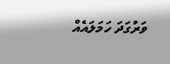ވަރުގަދަ ހަމަލައެއް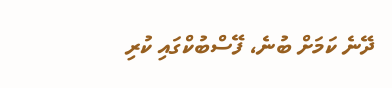ދޭނެ ކަމަށް ބުނެ، ފޭސްބުކްގައި ކުރި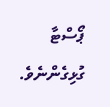ޕޯސްޓާ ގުޅިގެންނެވެ.